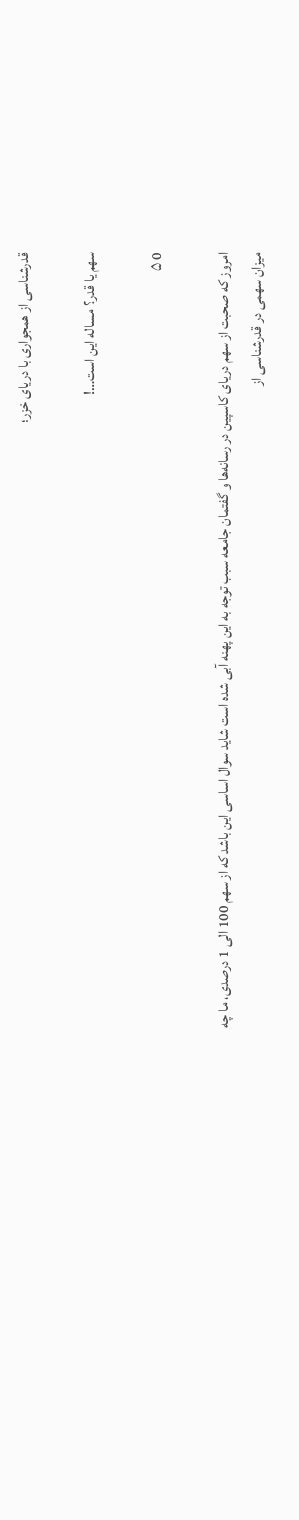قدرشناسی از همجواری با دریای خزر؛

سهم یا قدر؟ مساله این است…!

0 ۵

امروز که صحبت از سهم دریای کاسپین در رسانه‌ها و گفتمان جامعه سبب توجه به این پهنه آبی شده است شاید سوال اساسی این باشد که از سهم 100 الی 1 درصدی، ما چه میزان سهمی در قدرشناسی از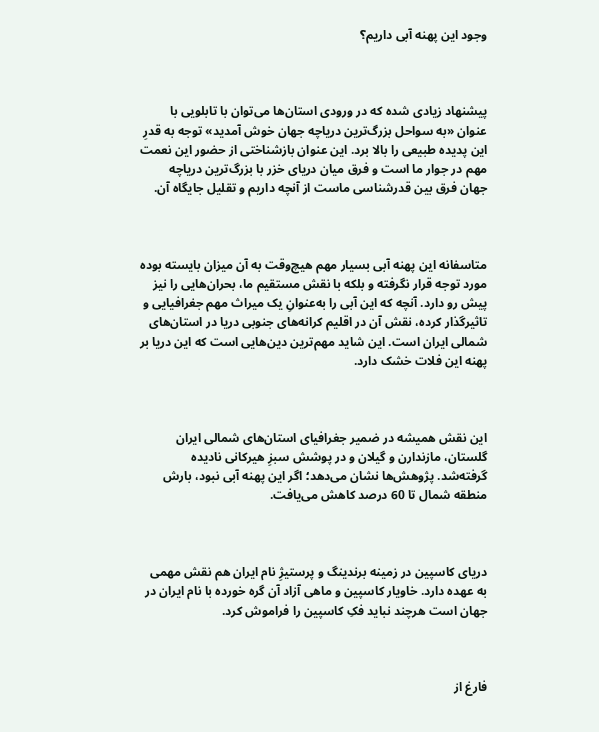وجود این پهنه آبی داریم؟



پیشنهاد زیادی شده که در ورودی استا‌ن‌ها می‌توان با تابلویی با عنوان «به سواحل بزرگ‌ترین دریاچه جهان خوش آمدید» توجه به قدرِ این پدیده طبیعی را بالا برد. این عنوان بازشناختی از حضور این نعمت مهم در جوار ما است و فرق میان دریای خزر با بزرگ‌ترین دریاچه جهان فرق بین قدرشناسی ماست از آنچه داریم و تقلیل جایگاه آن.



متاسفانه این پهنه آبی بسیار مهم هیچ‌وقت به آن میزان بایسته بوده مورد توجه قرار نگرفته و بلکه با نقش مستقیم ما، بحران‌هایی را نیز پیش رو دارد. آنچه که این آبی را به‌عنوانِ یک میراث مهم جغرافیایی و تاثیرگذار کرده، نقش آن در اقلیم کرانه‌های جنوبی دریا در استان‌های شمالی ایران است. این شاید مهم‌ترین دین‌هایی است که این دریا بر پهنه این فلات خشک دارد.



این نقش همیشه در ضمیر جغرافیای استان‌های شمالی ایران گلستان، مازندارن و گیلان و در پوشش سبزِ هیرکانی نادیده گرفته‌شد. پژوهش‌ها نشان می‌دهد؛ اگر این پهنه آبی نبود، بارش منطقه شمال تا 60 درصد کاهش می‌یافت.



دریای کاسپین در زمینه برندینگ و پرستیژِ نام ایران هم نقش مهمی به عهده دارد. خاویار کاسپین و ماهی آزاد آن گره خورده با نام ایران در جهان است هرچند نباید فکِ کاسپین را فراموش کرد.



فارغ از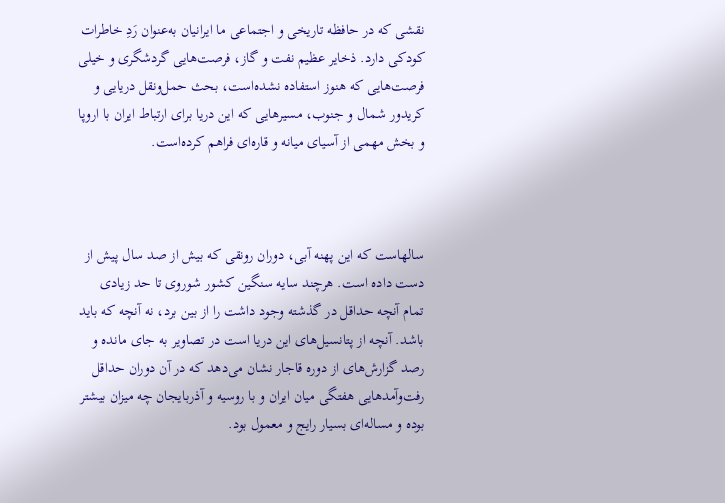نقشی که در حافظه تاریخی و اجتماعی ما ایرانیان به‌عنوان رَدِ خاطرات کودکی دارد. ذخایر عظیم نفت و گاز، فرصت‌هایی گردشگری و خیلی فرصت‌هایی که هنوز استفاده نشده‌است، بحث حمل‌و‌نقل دریایی و کریدور شمال و جنوب، مسیرهایی که این دریا برای ارتباط ایران با اروپا و بخش مهمی از آسیای میانه و قاره‌ای فراهم کرده‌است.



سالهاست که این پهنه آبی، دوران رونقی که بیش از صد سال پیش از دست داده است. هرچند سایه سنگین کشور شوروی تا حد زیادی تمام آنچه حداقل در گذشته وجود داشت را از بین برد، نه آنچه که باید باشد. آنچه از پتانسیل‌های این دریا است در تصاویر به جای مانده و رصد گزارش‌های از دوره قاجار نشان می‌دهد که در آن دوران حداقل رفت‌و‌آمدهایی هفتگی میان ایران و با روسیه و آذربایجان چه میزان بیشتر بوده و مساله‌ای بسیار رایج و معمول بود.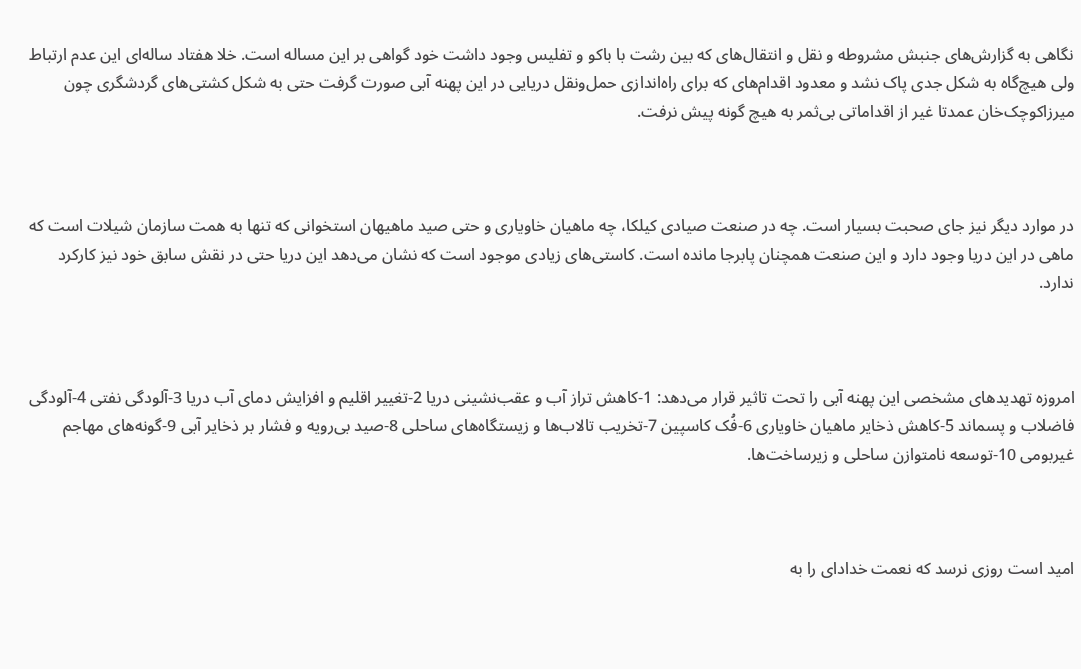نگاهی به گزارش‌های جنبش مشروطه و نقل و انتقال‌های که بین رشت با باکو و تفلیس وجود داشت خود گواهی بر این مساله است. خلا هفتاد ساله‌ای این عدم ارتباط ولی هیچ‌گاه به شکل جدی پاک نشد و معدود اقدام‌های که برای راه‌اندازی حمل‌و‌نقل دریایی در این پهنه آبی صورت گرفت حتی به شکل کشتی‌های گردشگری چون میرزاکوچک‌خان عمد‌تا غیر از اقداماتی بی‌ثمر به هیچ گونه پیش نرفت.



در موارد دیگر نیز جای صحبت بسیار است. چه در صنعت صیادی کیلکا، چه ماهیان خاویاری و حتی صید ماهیهان استخوانی که تنها به همت سازمان شیلات است که ماهی در این دریا وجود دارد و این صنعت همچنان پابرجا مانده است. کاستی‌های زیادی موجود است که نشان می‌دهد این دریا حتی در نقش سابق خود نیز کارکرد ندارد.



امروزه تهدیدهای مشخصی این پهنه آبی را تحت تاثیر قرار می‌دهد: 1-کاهش تراز آب و عقب‌نشینی دریا 2-تغییر اقلیم و افزایش دمای آب دریا 3-آلودگی نفتی 4-آلودگی فاضلاب و پسماند 5-کاهش ذخایر ماهیان خاویاری 6-فُک کاسپین 7-تخریب تالاب‌ها و زیستگاه‌های ساحلی 8-صید بی‌رویه و فشار بر ذخایر آبی 9-گونه‌های مهاجم غیربومی 10-توسعه نامتوازن ساحلی و زیرساخت‌ها.



امید است روزی نرسد که نعمت خدادای را به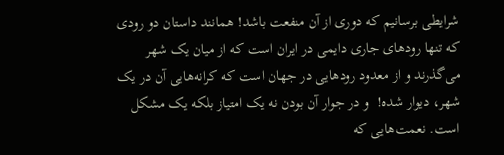شرایطی برسانیم که دوری از آن منفعت باشد! همانند داستان دو رودی که تنها رودهای جاری دایمی در ایران است که از میان یک شهر می‌گذرند و از معدود رودهایی در جهان است که کرانه‌هایی آن در یک شهر، دیوار شده!  و در جوار آن بودن نه یک امتیاز بلکه یک مشکل است. نعمت‌هایی که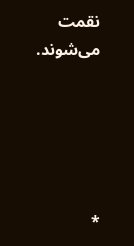نقمت می‌شوند.





*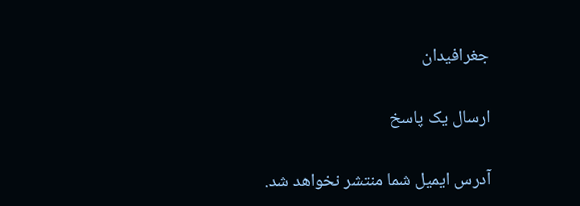جغرافیدان

ارسال یک پاسخ

آدرس ایمیل شما منتشر نخواهد شد.